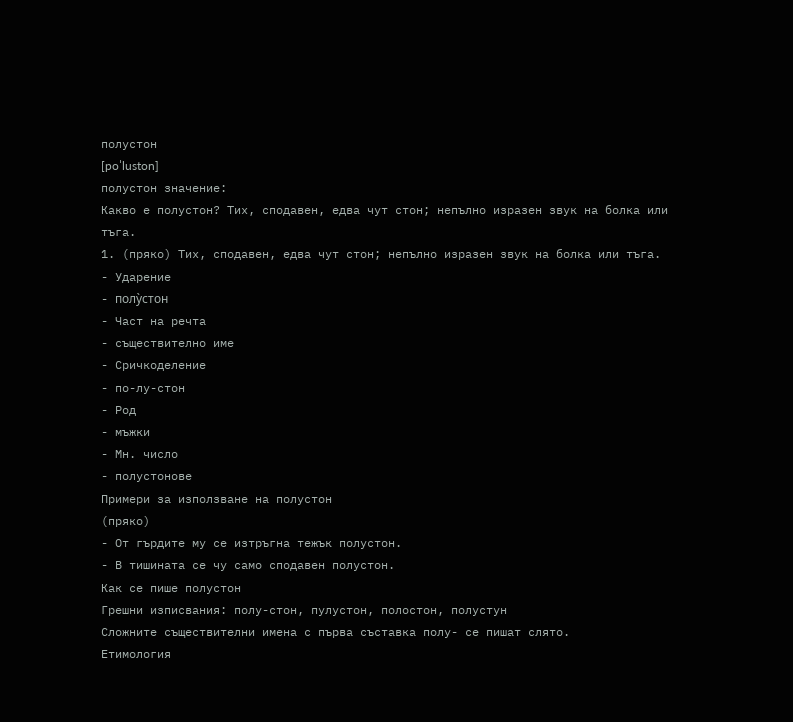полустон
[poˈluston]
полустон значение:
Какво е полустон? Тих, сподавен, едва чут стон; непълно изразен звук на болка или тъга.
1. (пряко) Тих, сподавен, едва чут стон; непълно изразен звук на болка или тъга.
- Ударение
- полу̀стон
- Част на речта
- съществително име
- Сричкоделение
- по-лу-стон
- Род
- мъжки
- Мн. число
- полустонове
Примери за използване на полустон
(пряко)
- От гърдите му се изтръгна тежък полустон.
- В тишината се чу само сподавен полустон.
Как се пише полустон
Грешни изписвания: полу-стон, пулустон, полостон, полустун
Сложните съществителни имена с първа съставка полу- се пишат слято.
Етимология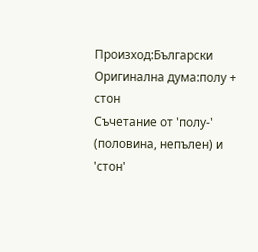Произход:Български
Оригинална дума:полу + стон
Съчетание от 'полу-' (половина, непълен) и 'стон'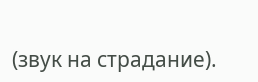(звук на страдание).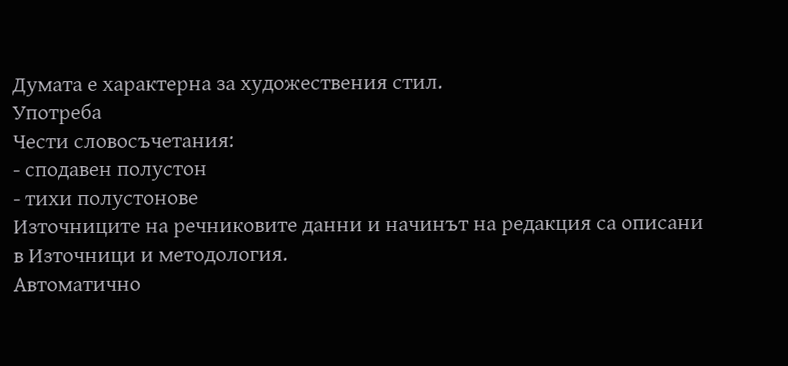Думата е характерна за художествения стил.
Употреба
Чести словосъчетания:
- сподавен полустон
- тихи полустонове
Източниците на речниковите данни и начинът на редакция са описани в Източници и методология.
Автоматично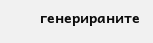генерираните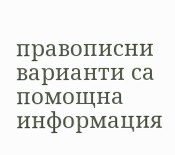правописни варианти са помощна информация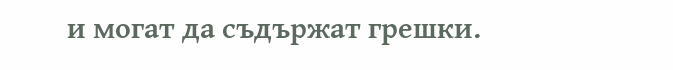и могат да съдържат грешки.